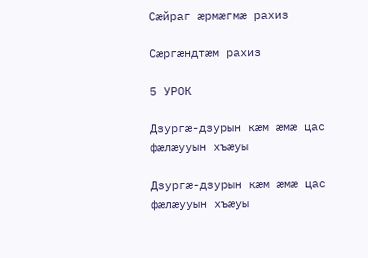Сӕйраг ӕрмӕгмӕ рахиз

Сӕргӕндтӕм рахиз

5 УРОК

Дзургӕ-дзурын кӕм ӕмӕ цас фӕлӕууын хъӕуы

Дзургӕ-дзурын кӕм ӕмӕ цас фӕлӕууын хъӕуы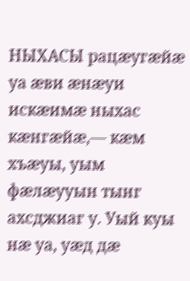НЫХАСЫ рацӕугӕйӕ уа ӕви ӕнӕуи искӕимӕ ныхас кӕнгӕйӕ,— кӕм хъӕуы, уым фӕлӕууын тынг ахсджиаг у. Уый куы нӕ уа, уӕд дӕ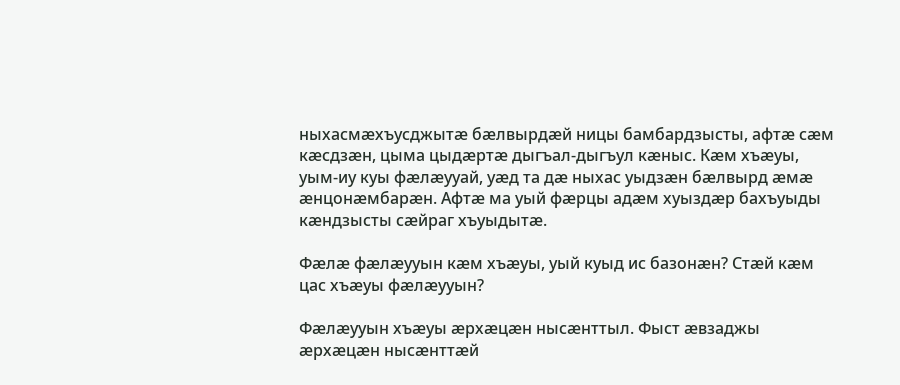ныхасмӕхъусджытӕ бӕлвырдӕй ницы бамбардзысты, афтӕ сӕм кӕсдзӕн, цыма цыдӕртӕ дыгъал-дыгъул кӕныс. Кӕм хъӕуы, уым-иу куы фӕлӕууай, уӕд та дӕ ныхас уыдзӕн бӕлвырд ӕмӕ ӕнцонӕмбарӕн. Афтӕ ма уый фӕрцы адӕм хуыздӕр бахъуыды кӕндзысты сӕйраг хъуыдытӕ.

Фӕлӕ фӕлӕууын кӕм хъӕуы, уый куыд ис базонӕн? Стӕй кӕм цас хъӕуы фӕлӕууын?

Фӕлӕууын хъӕуы ӕрхӕцӕн нысӕнттыл. Фыст ӕвзаджы ӕрхӕцӕн нысӕнттӕй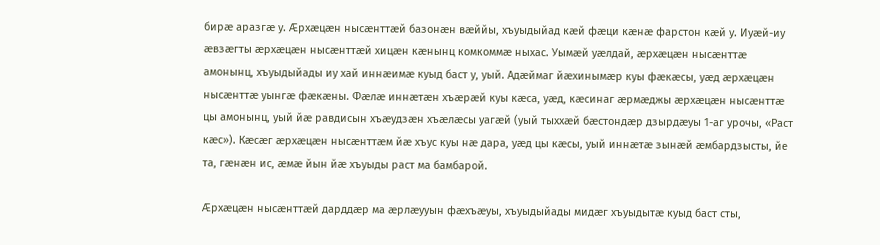бирӕ аразгӕ у. Ӕрхӕцӕн нысӕнттӕй базонӕн вӕййы, хъуыдыйад кӕй фӕци кӕнӕ фарстон кӕй у. Иуӕй-иу ӕвзӕгты ӕрхӕцӕн нысӕнттӕй хицӕн кӕнынц комкоммӕ ныхас. Уымӕй уӕлдай, ӕрхӕцӕн нысӕнттӕ амонынц, хъуыдыйады иу хай иннӕимӕ куыд баст у, уый. Адӕймаг йӕхинымӕр куы фӕкӕсы, уӕд ӕрхӕцӕн нысӕнттӕ уынгӕ фӕкӕны. Фӕлӕ иннӕтӕн хъӕрӕй куы кӕса, уӕд, кӕсинаг ӕрмӕджы ӕрхӕцӕн нысӕнттӕ цы амонынц, уый йӕ равдисын хъӕудзӕн хъӕлӕсы уагӕй (уый тыххӕй бӕстондӕр дзырдӕуы 1-аг урочы, «Раст кӕс»). Кӕсӕг ӕрхӕцӕн нысӕнттӕм йӕ хъус куы нӕ дара, уӕд цы кӕсы, уый иннӕтӕ зынӕй ӕмбардзысты, йе та, гӕнӕн ис, ӕмӕ йын йӕ хъуыды раст ма бамбарой.

Ӕрхӕцӕн нысӕнттӕй дарддӕр ма ӕрлӕууын фӕхъӕуы, хъуыдыйады мидӕг хъуыдытӕ куыд баст сты,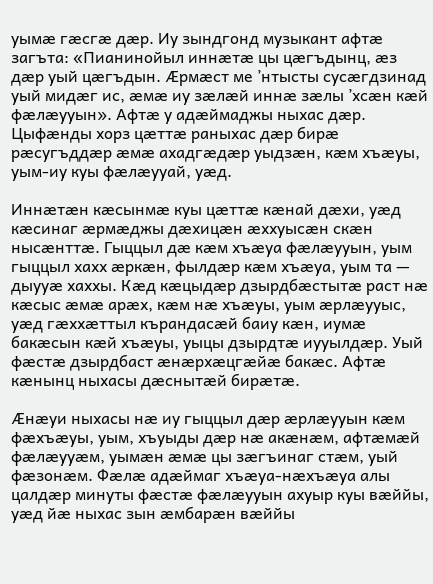уымӕ гӕсгӕ дӕр. Иу зындгонд музыкант афтӕ загъта: «Пианинойыл иннӕтӕ цы цӕгъдынц, ӕз дӕр уый цӕгъдын. Ӕрмӕст ме ’нтысты сусӕгдзинад уый мидӕг ис, ӕмӕ иу зӕлӕй иннӕ зӕлы ’хсӕн кӕй фӕлӕууын». Афтӕ у адӕймаджы ныхас дӕр. Цыфӕнды хорз цӕттӕ раныхас дӕр бирӕ рӕсугъддӕр ӕмӕ ахадгӕдӕр уыдзӕн, кӕм хъӕуы, уым-иу куы фӕлӕууай, уӕд.

Иннӕтӕн кӕсынмӕ куы цӕттӕ кӕнай дӕхи, уӕд кӕсинаг ӕрмӕджы дӕхицӕн ӕххуысӕн скӕн нысӕнттӕ. Гыццыл дӕ кӕм хъӕуа фӕлӕууын, уым гыццыл хахх ӕркӕн, фылдӕр кӕм хъӕуа, уым та — дыууӕ хаххы. Кӕд кӕцыдӕр дзырдбӕстытӕ раст нӕ кӕсыс ӕмӕ арӕх, кӕм нӕ хъӕуы, уым ӕрлӕууыс, уӕд гӕххӕттыл кърандасӕй баиу кӕн, иумӕ бакӕсын кӕй хъӕуы, уыцы дзырдтӕ иууылдӕр. Уый фӕстӕ дзырдбаст ӕнӕрхӕцгӕйӕ бакӕс. Афтӕ кӕнынц ныхасы дӕснытӕй бирӕтӕ.

Ӕнӕуи ныхасы нӕ иу гыццыл дӕр ӕрлӕууын кӕм фӕхъӕуы, уым, хъуыды дӕр нӕ акӕнӕм, афтӕмӕй фӕлӕууӕм, уымӕн ӕмӕ цы зӕгъинаг стӕм, уый фӕзонӕм. Фӕлӕ адӕймаг хъӕуа-нӕхъӕуа алы цалдӕр минуты фӕстӕ фӕлӕууын ахуыр куы вӕййы, уӕд йӕ ныхас зын ӕмбарӕн вӕййы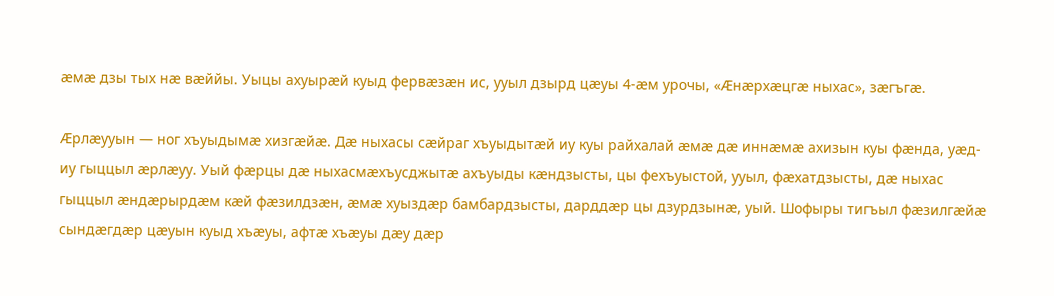ӕмӕ дзы тых нӕ вӕййы. Уыцы ахуырӕй куыд фервӕзӕн ис, ууыл дзырд цӕуы 4-ӕм урочы, «Ӕнӕрхӕцгӕ ныхас», зӕгъгӕ.

Ӕрлӕууын — ног хъуыдымӕ хизгӕйӕ. Дӕ ныхасы сӕйраг хъуыдытӕй иу куы райхалай ӕмӕ дӕ иннӕмӕ ахизын куы фӕнда, уӕд-иу гыццыл ӕрлӕуу. Уый фӕрцы дӕ ныхасмӕхъусджытӕ ахъуыды кӕндзысты, цы фехъуыстой, ууыл, фӕхатдзысты, дӕ ныхас гыццыл ӕндӕрырдӕм кӕй фӕзилдзӕн, ӕмӕ хуыздӕр бамбардзысты, дарддӕр цы дзурдзынӕ, уый. Шофыры тигъыл фӕзилгӕйӕ сындӕгдӕр цӕуын куыд хъӕуы, афтӕ хъӕуы дӕу дӕр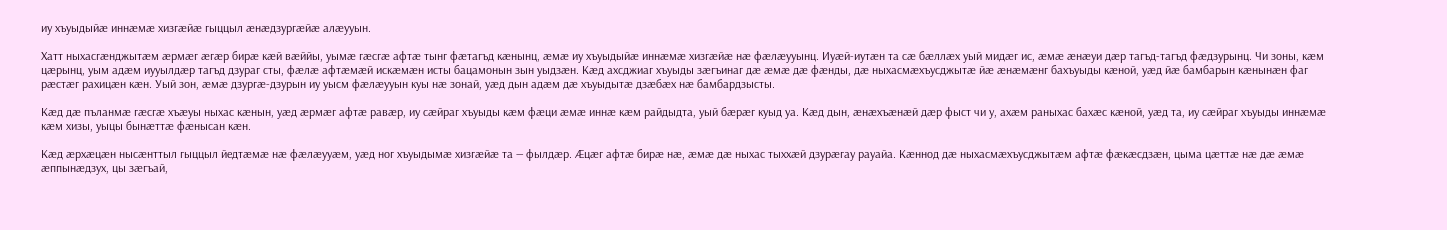иу хъуыдыйӕ иннӕмӕ хизгӕйӕ гыццыл ӕнӕдзургӕйӕ алӕууын.

Хатт ныхасгӕнджытӕм ӕрмӕг ӕгӕр бирӕ кӕй вӕййы, уымӕ гӕсгӕ афтӕ тынг фӕтагъд кӕнынц, ӕмӕ иу хъуыдыйӕ иннӕмӕ хизгӕйӕ нӕ фӕлӕууынц. Иуӕй-иутӕн та сӕ бӕллӕх уый мидӕг ис, ӕмӕ ӕнӕуи дӕр тагъд-тагъд фӕдзурынц. Чи зоны, кӕм цӕрынц, уым адӕм иууылдӕр тагъд дзураг сты, фӕлӕ афтӕмӕй искӕмӕн исты бацамонын зын уыдзӕн. Кӕд ахсджиаг хъуыды зӕгъинаг дӕ ӕмӕ дӕ фӕнды, дӕ ныхасмӕхъусджытӕ йӕ ӕнӕмӕнг бахъуыды кӕной, уӕд йӕ бамбарын кӕнынӕн фаг рӕстӕг рахицӕн кӕн. Уый зон, ӕмӕ дзургӕ-дзурын иу уысм фӕлӕууын куы нӕ зонай, уӕд дын адӕм дӕ хъуыдытӕ дзӕбӕх нӕ бамбардзысты.

Кӕд дӕ пъланмӕ гӕсгӕ хъӕуы ныхас кӕнын, уӕд ӕрмӕг афтӕ равӕр, иу сӕйраг хъуыды кӕм фӕци ӕмӕ иннӕ кӕм райдыдта, уый бӕрӕг куыд уа. Кӕд дын, ӕнӕхъӕнӕй дӕр фыст чи у, ахӕм раныхас бахӕс кӕной, уӕд та, иу сӕйраг хъуыды иннӕмӕ кӕм хизы, уыцы бынӕттӕ фӕнысан кӕн.

Кӕд ӕрхӕцӕн нысӕнттыл гыццыл йедтӕмӕ нӕ фӕлӕууӕм, уӕд ног хъуыдымӕ хизгӕйӕ та — фылдӕр. Ӕцӕг афтӕ бирӕ нӕ, ӕмӕ дӕ ныхас тыххӕй дзурӕгау рауайа. Кӕннод дӕ ныхасмӕхъусджытӕм афтӕ фӕкӕсдзӕн, цыма цӕттӕ нӕ дӕ ӕмӕ ӕппынӕдзух, цы зӕгъай,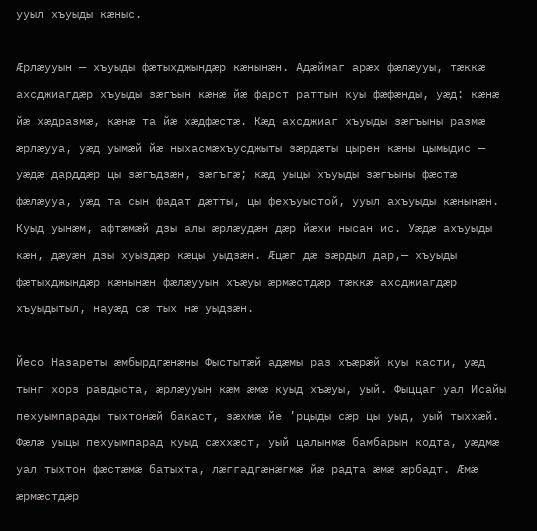ууыл хъуыды кӕныс.

Ӕрлӕууын — хъуыды фӕтыхджындӕр кӕнынӕн. Адӕймаг арӕх фӕлӕууы, тӕккӕ ахсджиагдӕр хъуыды зӕгъын кӕнӕ йӕ фарст раттын куы фӕфӕнды, уӕд: кӕнӕ йӕ хӕдразмӕ, кӕнӕ та йӕ хӕдфӕстӕ. Кӕд ахсджиаг хъуыды зӕгъыны размӕ ӕрлӕууа, уӕд уымӕй йӕ ныхасмӕхъусджыты зӕрдӕты цырен кӕны цымыдис — уӕдӕ дарддӕр цы зӕгъдзӕн, зӕгъгӕ; кӕд уыцы хъуыды зӕгъыны фӕстӕ фӕлӕууа, уӕд та сын фадат дӕтты, цы фехъуыстой, ууыл ахъуыды кӕнынӕн. Куыд уынӕм, афтӕмӕй дзы алы ӕрлӕудӕн дӕр йӕхи нысан ис. Уӕдӕ ахъуыды кӕн, дӕуӕн дзы хуыздӕр кӕцы уыдзӕн. Ӕцӕг дӕ зӕрдыл дар,— хъуыды фӕтыхджындӕр кӕнынӕн фӕлӕууын хъӕуы ӕрмӕстдӕр тӕккӕ ахсджиагдӕр хъуыдытыл, науӕд сӕ тых нӕ уыдзӕн.

Йесо Назареты ӕмбырдгӕнӕны Фыстытӕй адӕмы раз хъӕрӕй куы касти, уӕд тынг хорз равдыста, ӕрлӕууын кӕм ӕмӕ куыд хъӕуы, уый. Фыццаг уал Исайы пехуымпарады тыхтонӕй бакаст, зӕхмӕ йе ’рцыды сӕр цы уыд, уый тыххӕй. Фӕлӕ уыцы пехуымпарад куыд сӕххӕст, уый цалынмӕ бамбарын кодта, уӕдмӕ уал тыхтон фӕстӕмӕ батыхта, лӕггадгӕнӕгмӕ йӕ радта ӕмӕ ӕрбадт. Ӕмӕ ӕрмӕстдӕр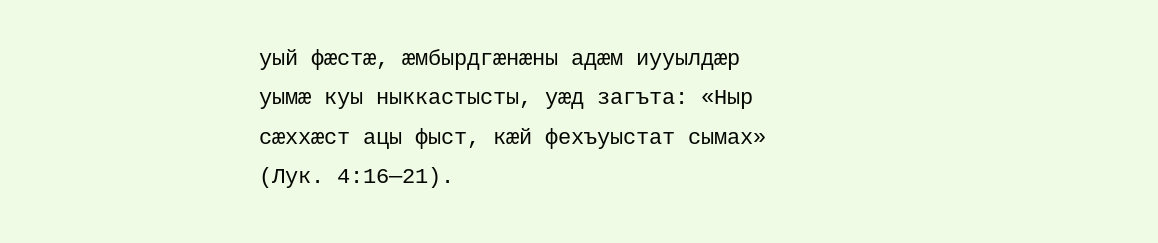уый фӕстӕ, ӕмбырдгӕнӕны адӕм иууылдӕр уымӕ куы ныккастысты, уӕд загъта: «Ныр сӕххӕст ацы фыст, кӕй фехъуыстат сымах» (Лук. 4:16—21).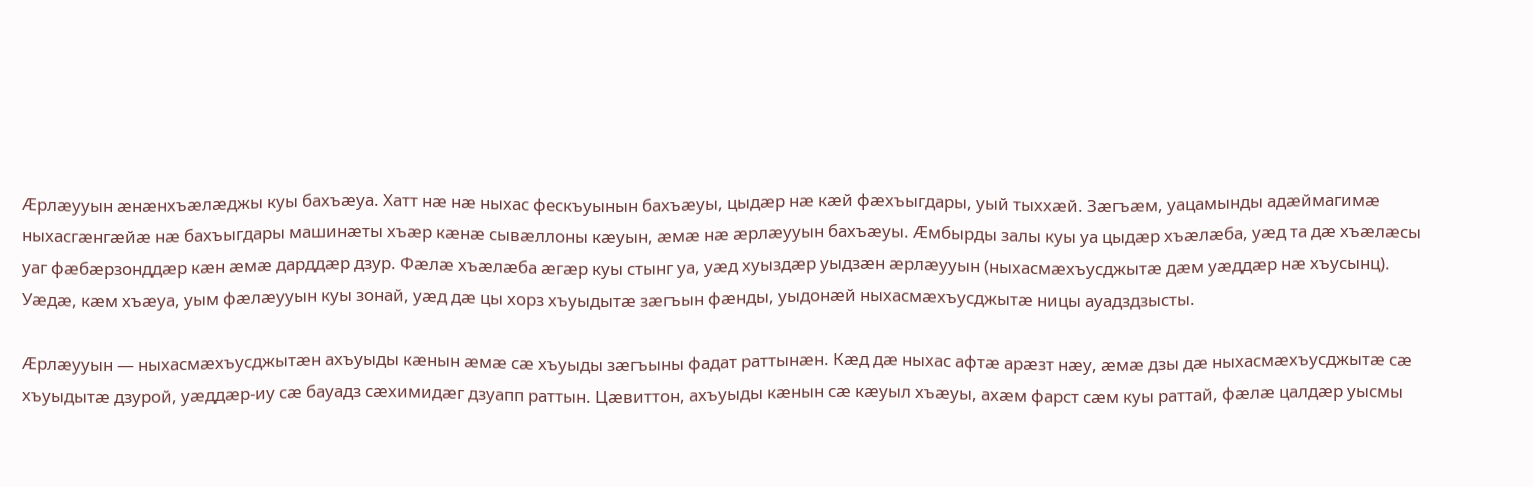Ӕрлӕууын ӕнӕнхъӕлӕджы куы бахъӕуа. Хатт нӕ нӕ ныхас фескъуынын бахъӕуы, цыдӕр нӕ кӕй фӕхъыгдары, уый тыххӕй. Зӕгъӕм, уацамынды адӕймагимӕ ныхасгӕнгӕйӕ нӕ бахъыгдары машинӕты хъӕр кӕнӕ сывӕллоны кӕуын, ӕмӕ нӕ ӕрлӕууын бахъӕуы. Ӕмбырды залы куы уа цыдӕр хъӕлӕба, уӕд та дӕ хъӕлӕсы уаг фӕбӕрзонддӕр кӕн ӕмӕ дарддӕр дзур. Фӕлӕ хъӕлӕба ӕгӕр куы стынг уа, уӕд хуыздӕр уыдзӕн ӕрлӕууын (ныхасмӕхъусджытӕ дӕм уӕддӕр нӕ хъусынц). Уӕдӕ, кӕм хъӕуа, уым фӕлӕууын куы зонай, уӕд дӕ цы хорз хъуыдытӕ зӕгъын фӕнды, уыдонӕй ныхасмӕхъусджытӕ ницы ауадздзысты.

Ӕрлӕууын — ныхасмӕхъусджытӕн ахъуыды кӕнын ӕмӕ сӕ хъуыды зӕгъыны фадат раттынӕн. Кӕд дӕ ныхас афтӕ арӕзт нӕу, ӕмӕ дзы дӕ ныхасмӕхъусджытӕ сӕ хъуыдытӕ дзурой, уӕддӕр-иу сӕ бауадз сӕхимидӕг дзуапп раттын. Цӕвиттон, ахъуыды кӕнын сӕ кӕуыл хъӕуы, ахӕм фарст сӕм куы раттай, фӕлӕ цалдӕр уысмы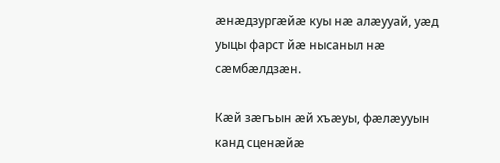ӕнӕдзургӕйӕ куы нӕ алӕууай, уӕд уыцы фарст йӕ нысаныл нӕ сӕмбӕлдзӕн.

Кӕй зӕгъын ӕй хъӕуы, фӕлӕууын канд сценӕйӕ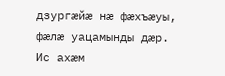дзургӕйӕ нӕ фӕхъӕуы, фӕлӕ уацамынды дӕр. Ис ахӕм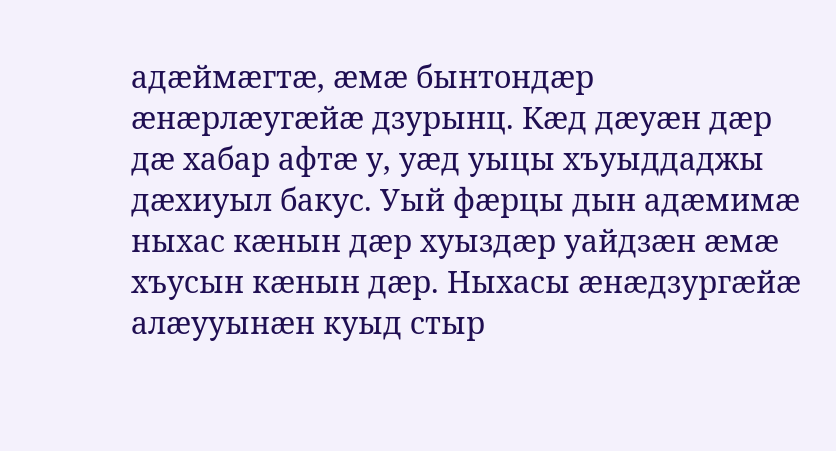адӕймӕгтӕ, ӕмӕ бынтондӕр ӕнӕрлӕугӕйӕ дзурынц. Кӕд дӕуӕн дӕр дӕ хабар афтӕ у, уӕд уыцы хъуыддаджы дӕхиуыл бакус. Уый фӕрцы дын адӕмимӕ ныхас кӕнын дӕр хуыздӕр уайдзӕн ӕмӕ хъусын кӕнын дӕр. Ныхасы ӕнӕдзургӕйӕ алӕууынӕн куыд стыр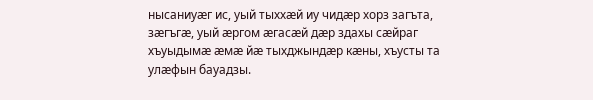нысаниуӕг ис, уый тыххӕй иу чидӕр хорз загъта, зӕгъгӕ, уый ӕргом ӕгасӕй дӕр здахы сӕйраг хъуыдымӕ ӕмӕ йӕ тыхджындӕр кӕны, хъусты та улӕфын бауадзы.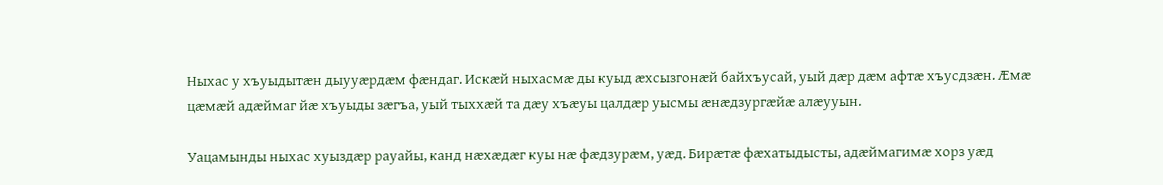Ныхас у хъуыдытӕн дыууӕрдӕм фӕндаг. Искӕй ныхасмӕ ды куыд ӕхсызгонӕй байхъусай, уый дӕр дӕм афтӕ хъусдзӕн. Ӕмӕ цӕмӕй адӕймаг йӕ хъуыды зӕгъа, уый тыххӕй та дӕу хъӕуы цалдӕр уысмы ӕнӕдзургӕйӕ алӕууын.

Уацамынды ныхас хуыздӕр рауайы, канд нӕхӕдӕг куы нӕ фӕдзурӕм, уӕд. Бирӕтӕ фӕхатыдысты, адӕймагимӕ хорз уӕд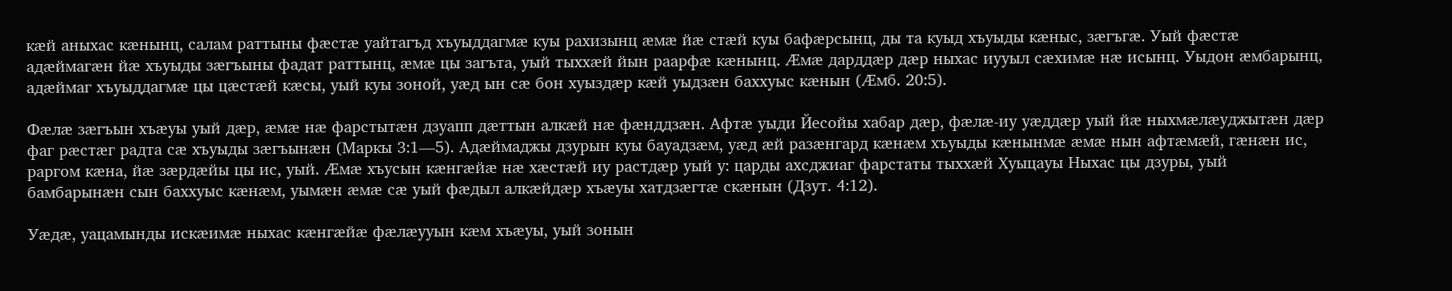кӕй аныхас кӕнынц, салам раттыны фӕстӕ уайтагъд хъуыддагмӕ куы рахизынц ӕмӕ йӕ стӕй куы бафӕрсынц, ды та куыд хъуыды кӕныс, зӕгъгӕ. Уый фӕстӕ адӕймагӕн йӕ хъуыды зӕгъыны фадат раттынц, ӕмӕ цы загъта, уый тыххӕй йын раарфӕ кӕнынц. Ӕмӕ дарддӕр дӕр ныхас иууыл сӕхимӕ нӕ исынц. Уыдон ӕмбарынц, адӕймаг хъуыддагмӕ цы цӕстӕй кӕсы, уый куы зоной, уӕд ын сӕ бон хуыздӕр кӕй уыдзӕн баххуыс кӕнын (Ӕмб. 20:5).

Фӕлӕ зӕгъын хъӕуы уый дӕр, ӕмӕ нӕ фарстытӕн дзуапп дӕттын алкӕй нӕ фӕнддзӕн. Афтӕ уыди Йесойы хабар дӕр, фӕлӕ-иу уӕддӕр уый йӕ ныхмӕлӕуджытӕн дӕр фаг рӕстӕг радта сӕ хъуыды зӕгъынӕн (Маркы 3:1—5). Адӕймаджы дзурын куы бауадзӕм, уӕд ӕй разӕнгард кӕнӕм хъуыды кӕнынмӕ ӕмӕ нын афтӕмӕй, гӕнӕн ис, раргом кӕна, йӕ зӕрдӕйы цы ис, уый. Ӕмӕ хъусын кӕнгӕйӕ нӕ хӕстӕй иу растдӕр уый у: царды ахсджиаг фарстаты тыххӕй Хуыцауы Ныхас цы дзуры, уый бамбарынӕн сын баххуыс кӕнӕм, уымӕн ӕмӕ сӕ уый фӕдыл алкӕйдӕр хъӕуы хатдзӕгтӕ скӕнын (Дзут. 4:12).

Уӕдӕ, уацамынды искӕимӕ ныхас кӕнгӕйӕ фӕлӕууын кӕм хъӕуы, уый зонын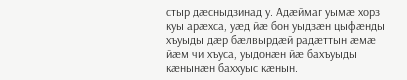стыр дӕсныдзинад у. Адӕймаг уымӕ хорз куы арӕхса, уӕд йӕ бон уыдзӕн цыфӕнды хъуыды дӕр бӕлвырдӕй радӕттын ӕмӕ йӕм чи хъуса, уыдонӕн йӕ бахъуыды кӕнынӕн баххуыс кӕнын.